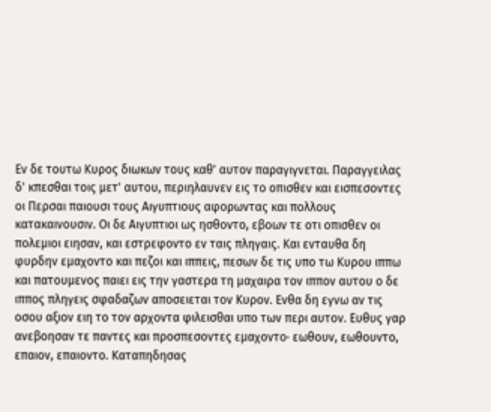Εν δε τουτω Κυρος διωκων τους καθ' αυτον παραγιγνεται. Παραγγειλας δ' κπεσθαι τοις μετ' αυτου, περιηλαυνεν εις το οπισθεν και εισπεσοντες οι Περσαι παιουσι τους Αιγυπτιους αφορωντας και πολλους κατακαινουσιν. Οι δε Αιγυπτιοι ως ησθοντο, εβοων τε οτι οπισθεν οι πολεμιοι ειησαν, και εστρεφοντο εν ταις πληγαις. Και ενταυθα δη φυρδην εμαχοντο και πεζοι και ιππεις, πεσων δε τις υπο τω Κυρου ιππω και πατουμενος παιει εις την γαστερα τη μαχαιρα τον ιππον αυτου ο δε ιππος πληγεις σφαδαζων αποσειεται τον Κυρον. Ενθα δη εγνω αν τις οσου αξιον ειη το τον αρχοντα φιλεισθαι υπο των περι αυτον. Ευθυς γαρ ανεβοησαν τε παντες και προσπεσοντες εμαχοντο· εωθουν, εωθουντο, επαιον, επαιοντο. Καταπηδησας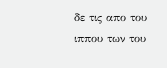δε τις απο του ιππου των του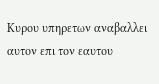Κυρου υπηρετων αναβαλλει αυτον επι τον εαυτου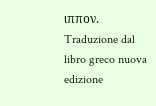ιππον.
Traduzione dal libro greco nuova edizione